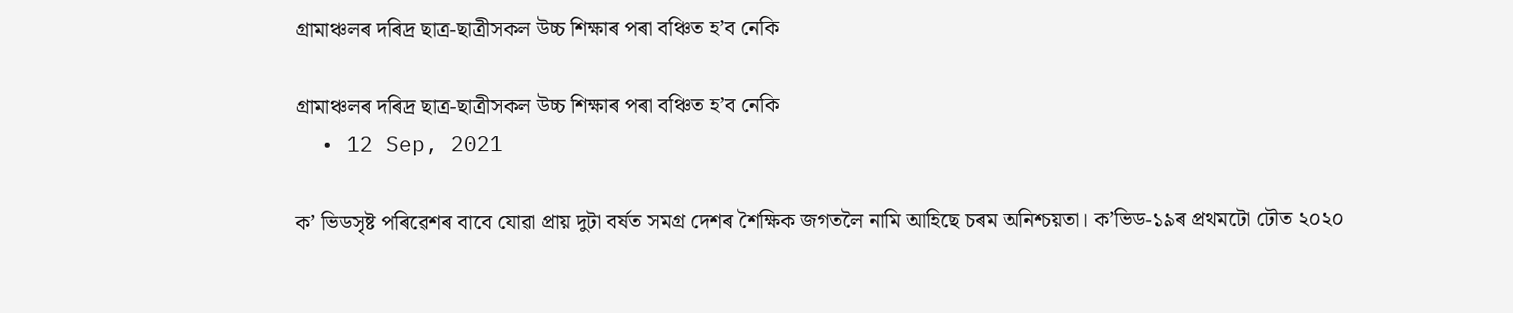গ্ৰামাঞ্চলৰ দৰিদ্ৰ ছাত্ৰ-ছাত্ৰীসকল উচ্চ শিক্ষাৰ পৰা বঞ্চিত হ’ব নেকি

গ্ৰামাঞ্চলৰ দৰিদ্ৰ ছাত্ৰ-ছাত্ৰীসকল উচ্চ শিক্ষাৰ পৰা বঞ্চিত হ’ব নেকি
  • 12 Sep, 2021

ক’ ভিডসৃষ্ট পৰিৱেশৰ বাবে যোৱা প্ৰায় দুটা বৰ্ষত সমগ্ৰ দেশৰ শৈক্ষিক জগতলৈ নামি আহিছে চৰম অনিশ্চয়তা। ক’ভিড-১৯ৰ প্ৰথমটো ঢৌত ২০২০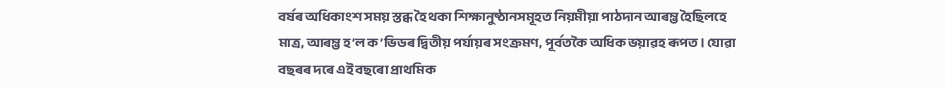বৰ্ষৰ অধিকাংশ সময় স্তব্ধ হৈ থকা শিক্ষানুষ্ঠানসমূহত নিয়মীয়া পাঠদান আৰম্ভ হৈছিলহে মাত্ৰ, আৰম্ভ হ’ল ক’ভিডৰ দ্বিতীয় পৰ্যায়ৰ সংক্ৰমণ, পূৰ্বতকৈ অধিক ভয়াৱহ ৰূপত। যোৱা বছৰৰ দৰে এই বছৰো প্ৰাথমিক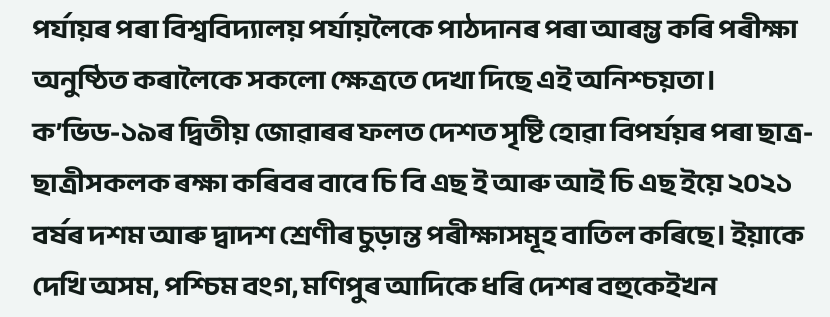পৰ্যায়ৰ পৰা বিশ্ববিদ্যালয় পৰ্যায়লৈকে পাঠদানৰ পৰা আৰম্ভ কৰি পৰীক্ষা অনুষ্ঠিত কৰালৈকে সকলো ক্ষেত্ৰতে দেখা দিছে এই অনিশ্চয়তা। ক’ভিড-১৯ৰ দ্বিতীয় জোৱাৰৰ ফলত দেশত সৃষ্টি হোৱা বিপৰ্যয়ৰ পৰা ছাত্ৰ-ছাত্ৰীসকলক ৰক্ষা কৰিবৰ বাবে চি বি এছ ই আৰু আই চি এছ ইয়ে ২০২১ বৰ্ষৰ দশম আৰু দ্বাদশ শ্ৰেণীৰ চুড়ান্ত পৰীক্ষাসমূহ বাতিল কৰিছে। ইয়াকে দেখি অসম, পশ্চিম বংগ, মণিপুৰ আদিকে ধৰি দেশৰ বহুকেইখন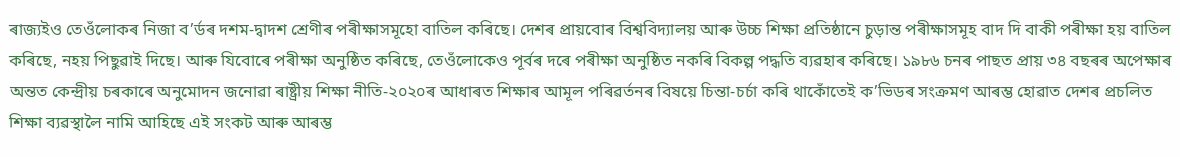ৰাজ্যইও তেওঁলোকৰ নিজা ব’ৰ্ডৰ দশম-দ্বাদশ শ্ৰেণীৰ পৰীক্ষাসমূহো বাতিল কৰিছে। দেশৰ প্ৰায়বোৰ বিশ্ববিদ্যালয় আৰু উচ্চ শিক্ষা প্ৰতিষ্ঠানে চুড়ান্ত পৰীক্ষাসমূহ বাদ দি বাকী পৰীক্ষা হয় বাতিল কৰিছে, নহয় পিছুৱাই দিছে। আৰু যিবোৰে পৰীক্ষা অনুষ্ঠিত কৰিছে, তেওঁলোকেও পূৰ্বৰ দৰে পৰীক্ষা অনুষ্ঠিত নকৰি বিকল্প পদ্ধতি ব্যৱহাৰ কৰিছে। ১৯৮৬ চনৰ পাছত প্ৰায় ৩৪ বছৰৰ অপেক্ষাৰ অন্তত কেন্দ্ৰীয় চৰকাৰে অনুমোদন জনোৱা ৰাষ্ট্ৰীয় শিক্ষা নীতি-২০২০ৰ আধাৰত শিক্ষাৰ আমূল পৰিৱৰ্তনৰ বিষয়ে চিন্তা-চৰ্চা কৰি থাকোঁতেই ক’ভিডৰ সংক্ৰমণ আৰম্ভ হোৱাত দেশৰ প্ৰচলিত শিক্ষা ব্যৱস্থালৈ নামি আহিছে এই সংকট আৰু আৰম্ভ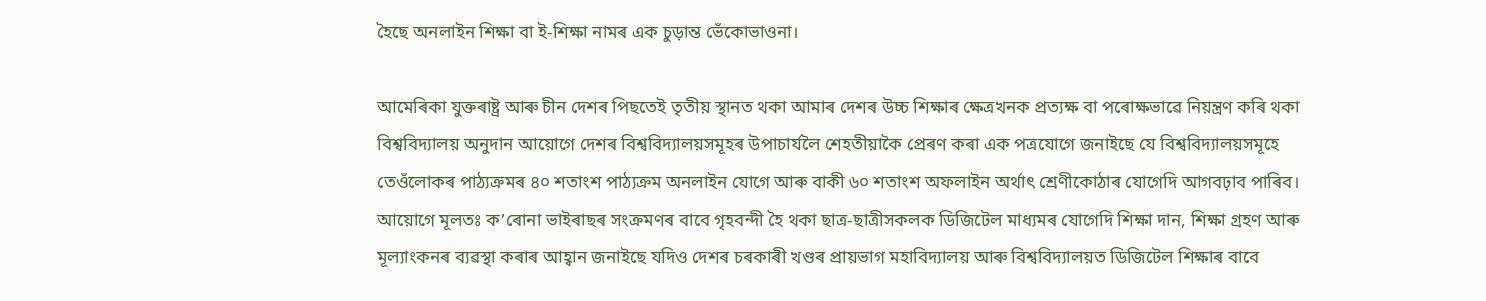হৈছে অনলাইন শিক্ষা বা ই-শিক্ষা নামৰ এক চুড়ান্ত ভেঁকোভাওনা।

আমেৰিকা যুক্তৰাষ্ট্ৰ আৰু চীন দেশৰ পিছতেই তৃতীয় স্থানত থকা আমাৰ দেশৰ উচ্চ শিক্ষাৰ ক্ষেত্ৰখনক প্ৰত্যক্ষ বা পৰোক্ষভাৱে নিয়ন্ত্ৰণ কৰি থকা বিশ্ববিদ্যালয় অনুদান আয়োগে দেশৰ বিশ্ববিদ্যালয়সমূহৰ উপাচাৰ্যলৈ শেহতীয়াকৈ প্ৰেৰণ কৰা এক পত্ৰযোগে জনাইছে যে বিশ্ববিদ্যালয়সমূহে তেওঁলোকৰ পাঠ্যক্ৰমৰ ৪০ শতাংশ পাঠ্যক্ৰম অনলাইন যোগে আৰু বাকী ৬০ শতাংশ অফলাইন অৰ্থাৎ শ্ৰেণীকোঠাৰ যোগেদি আগবঢ়াব পাৰিব। আয়োগে মূলতঃ ক’ৰোনা ভাইৰাছৰ সংক্ৰমণৰ বাবে গৃহবন্দী হৈ থকা ছাত্ৰ-ছাত্ৰীসকলক ডিজিটেল মাধ্যমৰ যোগেদি শিক্ষা দান, শিক্ষা গ্ৰহণ আৰু মূল্যাংকনৰ ব্যৱস্থা কৰাৰ আহ্বান জনাইছে যদিও দেশৰ চৰকাৰী খণ্ডৰ প্ৰায়ভাগ মহাবিদ্যালয় আৰু বিশ্ববিদ্যালয়ত ডিজিটেল শিক্ষাৰ বাবে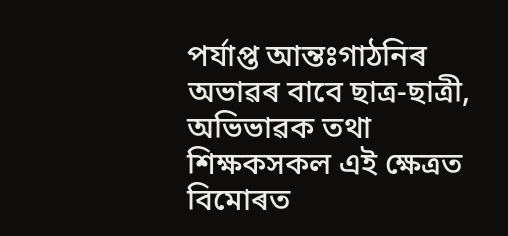পৰ্যাপ্ত আন্তঃগাঠনিৰ অভাৱৰ বাবে ছাত্ৰ-ছাত্ৰী, অভিভাৱক তথা শিক্ষকসকল এই ক্ষেত্ৰত বিমোৰত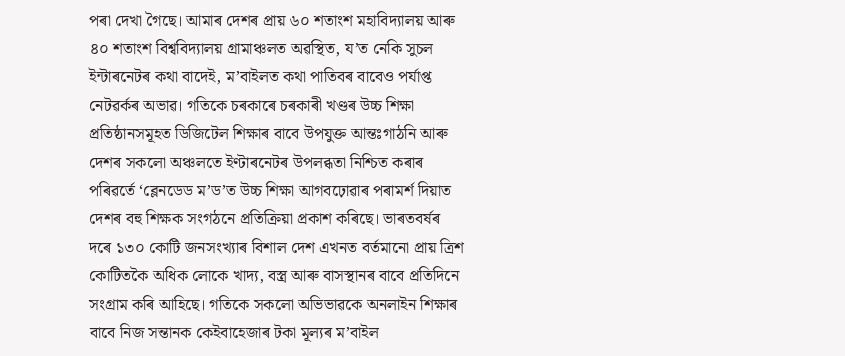পৰা দেখা গৈছে। আমাৰ দেশৰ প্ৰায় ৬০ শতাংশ মহাবিদ্যালয় আৰু ৪০ শতাংশ বিশ্ববিদ্যালয় গ্ৰামাঞ্চলত অৱস্থিত, য’ত নেকি সুচল ইন্টাৰনেটৰ কথা বাদেই, ম’বাইলত কথা পাতিবৰ বাবেও পৰ্যাপ্ত নেটৱৰ্কৰ অভাৱ। গতিকে চৰকাৰে চৰকাৰী খণ্ডৰ উচ্চ শিক্ষা প্ৰতিষ্ঠানসমূহত ডিজিটেল শিক্ষাৰ বাবে উপযুক্ত আন্তঃগাঠনি আৰু দেশৰ সকলো অঞ্চলতে ইণ্টাৰনেটৰ উপলব্ধতা নিশ্চিত কৰাৰ পৰিৱৰ্তে ‘ব্লেনডেড ম’ড’ত উচ্চ শিক্ষা আগবঢ়োৱাৰ পৰামৰ্শ দিয়াত দেশৰ বহু শিক্ষক সংগঠনে প্ৰতিক্ৰিয়া প্ৰকাশ কৰিছে। ভাৰতবৰ্ষৰ দৰে ১৩০ কোটি জনসংখ্যাৰ বিশাল দেশ এখনত বৰ্তমানো প্ৰায় ত্ৰিশ কোটিতকৈ অধিক লোকে খাদ্য, বস্ত্ৰ আৰু বাসস্থানৰ বাবে প্ৰতিদিনে সংগ্ৰাম কৰি আহিছে। গতিকে সকলো অভিভাৱকে অনলাইন শিক্ষাৰ বাবে নিজ সন্তানক কেইবাহেজাৰ টকা মূল্যৰ ম’বাইল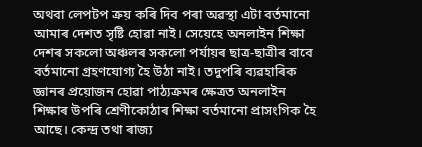অথবা লেপটপ ক্ৰয় কৰি দিব পৰা অৱস্থা এটা বৰ্তমানো আমাৰ দেশত সৃষ্টি হোৱা নাই। সেয়েহে অনলাইন শিক্ষা দেশৰ সকলো অঞ্চলৰ সকলো পৰ্যায়ৰ ছাত্ৰ-ছাত্ৰীৰ বাবে বৰ্তমানো গ্ৰহণযোগ্য হৈ উঠা নাই। তদুপৰি ব্যৱহাৰিক জ্ঞানৰ প্ৰয়োজন হোৱা পাঠ্যক্ৰমৰ ক্ষেত্ৰত অনলাইন শিক্ষাৰ উপৰি শ্ৰেণীকোঠাৰ শিক্ষা বৰ্তমানো প্ৰাসংগিক হৈ আছে। কেন্দ্ৰ তথা ৰাজ্য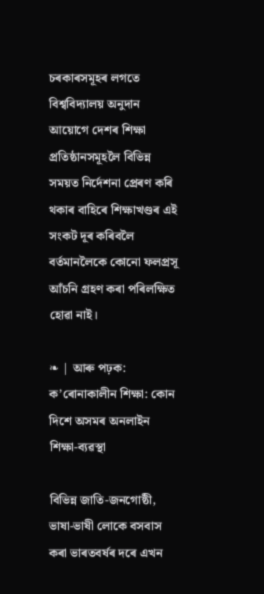চৰকাৰসমূহৰ লগতে বিশ্ববিদ্যালয় অনুদান আয়োগে দেশৰ শিক্ষা প্ৰতিষ্ঠানসমূহলৈ বিভিন্ন সময়ত নিৰ্দেশনা প্ৰেৰণ কৰি থকাৰ বাহিৰে শিক্ষাখণ্ডৰ এই সংকট দূৰ কৰিবলৈ বৰ্তমানলৈকে কোনো ফলপ্ৰসূ আঁচনি গ্ৰহণ কৰা পৰিলক্ষিত হোৱা নাই।

❧ | আৰু পঢ়ক: ক’ৰোনাকালীন শিক্ষা: কোন দিশে অসমৰ অনলাইন শিক্ষা-ব‍্যৱস্থা

বিভিন্ন জাতি-জনগোষ্ঠী, ভাষা-ভাষী লোকে বসবাস কৰা ভাৰতবৰ্ষৰ দৰে এখন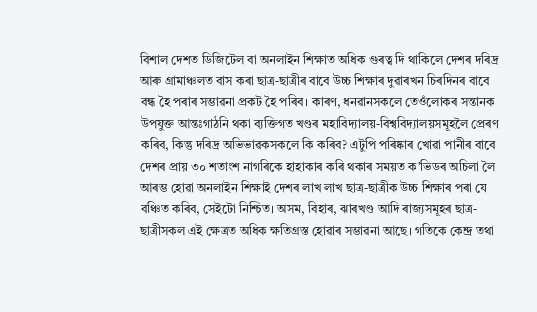বিশাল দেশত ডিজিটেল বা অনলাইন শিক্ষাত অধিক গুৰত্ব দি থাকিলে দেশৰ দৰিদ্ৰ আৰু গ্ৰামাঞ্চলত বাস কৰা ছাত্ৰ-ছাত্ৰীৰ বাবে উচ্চ শিক্ষাৰ দুৱাৰখন চিৰদিনৰ বাবে বন্ধ হৈ পৰাৰ সম্ভাৱনা প্ৰকট হৈ পৰিব। কাৰণ, ধনৱানসকলে তেওঁলোকৰ সন্তানক উপযুক্ত আন্তঃগাঠনি থকা ব্যক্তিগত খণ্ডৰ মহাবিদ্যালয়-বিশ্ববিদ্যালয়সমূহলৈ প্ৰেৰণ কৰিব, কিন্তু দৰিদ্ৰ অভিভাৱকসকলে কি কৰিব? এটুপি পৰিষ্কাৰ খোৱা পানীৰ বাবে দেশৰ প্ৰায় ৩০ শতাংশ নাগৰিকে হাহাকাৰ কৰি থকাৰ সময়ত ক’ভিডৰ অচিলা লৈ আৰম্ভ হোৱা অনলাইন শিক্ষাই দেশৰ লাখ লাখ ছাত্ৰ-ছাত্ৰীক উচ্চ শিক্ষাৰ পৰা যে বঞ্চিত কৰিব, সেইটো নিশ্চিত। অসম, বিহাৰ, ঝাৰখণ্ড আদি ৰাজ্যসমূহৰ ছাত্ৰ-ছাত্ৰীসকল এই ক্ষেত্ৰত অধিক ক্ষতিগ্ৰস্ত হোৱাৰ সম্ভাৱনা আছে। গতিকে কেন্দ্ৰ তথা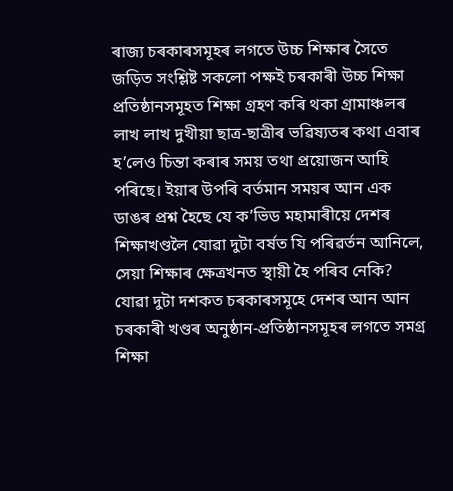ৰাজ্য চৰকাৰসমূহৰ লগতে উচ্চ শিক্ষাৰ সৈতে জড়িত সংশ্লিষ্ট সকলো পক্ষই চৰকাৰী উচ্চ শিক্ষা প্ৰতিষ্ঠানসমূহত শিক্ষা গ্ৰহণ কৰি থকা গ্ৰামাঞ্চলৰ লাখ লাখ দুখীয়া ছাত্ৰ-ছাত্ৰীৰ ভৱিষ্যতৰ কথা এবাৰ হ’লেও চিন্তা কৰাৰ সময় তথা প্ৰয়োজন আহি পৰিছে। ইয়াৰ উপৰি বৰ্তমান সময়ৰ আন এক ডাঙৰ প্ৰশ্ন হৈছে যে ক’ভিড মহামাৰীয়ে দেশৰ শিক্ষাখণ্ডলৈ যোৱা দুটা বৰ্ষত যি পৰিৱৰ্তন আনিলে, সেয়া শিক্ষাৰ ক্ষেত্ৰখনত স্থায়ী হৈ পৰিব নেকি? যোৱা দুটা দশকত চৰকাৰসমূহে দেশৰ আন আন চৰকাৰী খণ্ডৰ অনুষ্ঠান-প্ৰতিষ্ঠানসমূহৰ লগতে সমগ্ৰ শিক্ষা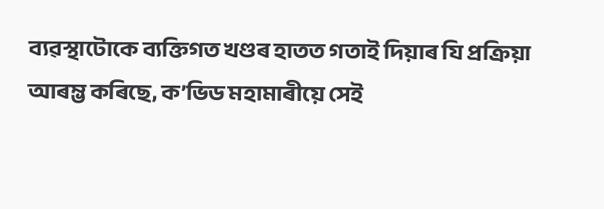ব্যৱস্থাটোকে ব্যক্তিগত খণ্ডৰ হাতত গতাই দিয়াৰ যি প্ৰক্ৰিয়া আৰম্ভ কৰিছে, ক’ভিড মহামাৰীয়ে সেই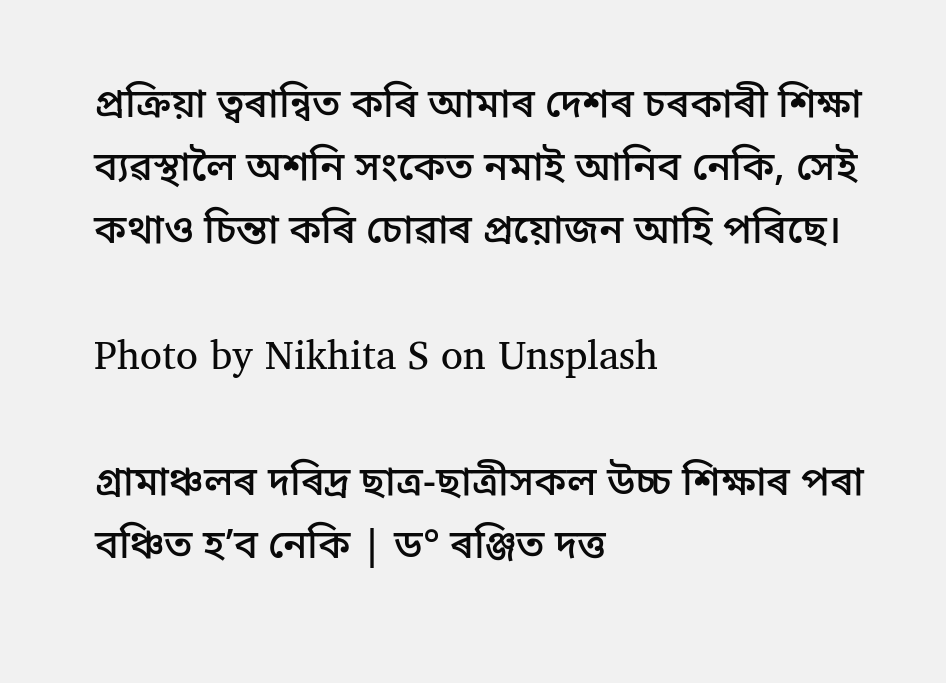প্ৰক্ৰিয়া ত্বৰান্বিত কৰি আমাৰ দেশৰ চৰকাৰী শিক্ষা ব্যৱস্থালৈ অশনি সংকেত নমাই আনিব নেকি, সেই কথাও চিন্তা কৰি চোৱাৰ প্ৰয়োজন আহি পৰিছে।

Photo by Nikhita S on Unsplash

গ্ৰামাঞ্চলৰ দৰিদ্ৰ ছাত্ৰ-ছাত্ৰীসকল উচ্চ শিক্ষাৰ পৰা বঞ্চিত হ’ব নেকি | ড° ৰঞ্জিত দত্ত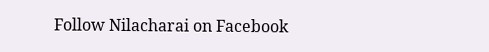Follow Nilacharai on Facebook